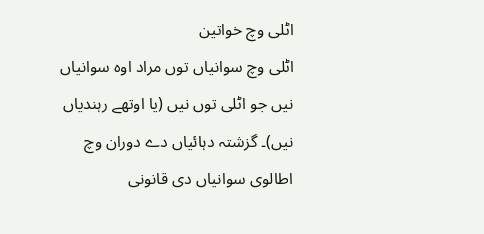اٹلی وچ خواتین
اٹلی وچ سوانیاں توں مراد اوہ سوانیاں نيں جو اٹلی توں نيں (یا اوتھے رہندیاں نيں)۔ گزشتہ دہائیاں دے دوران وچ اطالوی سوانیاں دی قانونی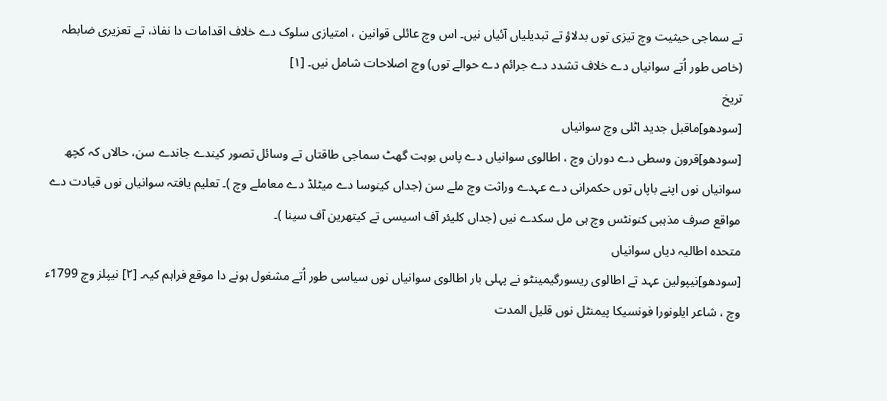تے سماجی حیثیت وچ تیزی توں بدلاؤ تے تبدیلیاں آئیاں نيں۔ اس وچ عائلی قوانین ، امتیازی سلوک دے خلاف اقدامات دا نفاذ، تے تعزیری ضابطہ (خاص طور اُتے سوانیاں دے خلاف تشدد دے جرائم دے حوالے توں) وچ اصلاحات شامل نيں۔ [۱]
تریخ
[سودھو]ماقبل جدید اٹلی وچ سوانیاں
[سودھو]قرون وسطی دے دوران وچ ، اطالوی سوانیاں دے پاس بوہت گھٹ سماجی طاقتاں تے وسائل تصور کیندے جاندے سن، حالاں کہ کچھ سوانیاں نوں اپنے باپاں توں حکمرانی دے عہدے وراثت وچ ملے سن (جداں کینوسا دے میٹلڈ دے معاملے وچ )۔ تعلیم یافتہ سوانیاں نوں قیادت دے مواقع صرف مذہبی کنونٹس وچ ہی مل سکدے نيں (جداں کلیئر آف اسیسی تے کیتھرین آف سینا )۔
متحدہ اطالیہ دیاں سوانیاں
[سودھو]نیپولین عہد تے اطالوی ریسورگیمینٹو نے پہلی بار اطالوی سوانیاں نوں سیاسی طور اُتے مشغول ہونے دا موقع فراہم کیہ۔ [۲] نیپلز وچ 1799ء وچ ، شاعر ایلونورا فونسیکا پیمنٹل نوں قلیل المدت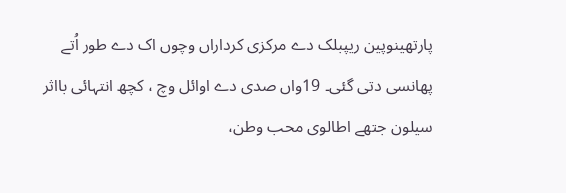پارتھینوپین ریپبلک دے مرکزی کرداراں وچوں اک دے طور اُتے پھانسی دتی گئی۔ 19واں صدی دے اوائل وچ ، کچھ انتہائی بااثر سیلون جتھے اطالوی محب وطن،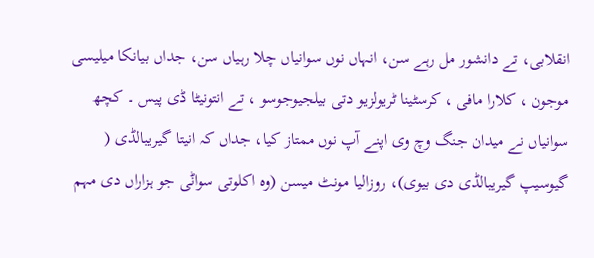انقلابی، تے دانشور مل رہے سن، انہاں نوں سوانیاں چلا رہیاں سن، جداں بیانکا میلیسی موجون ، کلارا مافی ، کرسٹینا ٹریولزیو دتی بیلجیوجوسو ، تے انتونیٹا ڈی پیس ۔ کچھ سوانیاں نے میدان جنگ وچ وی اپنے آپ نوں ممتاز کیا، جداں کہ انيتا گیریبالڈی ( گیوسیپ گیریبالڈی دی بیوی)، روزالیا مونٹ میسن (وہ اکلوتی سواݨی جو ہزاراں دی مہم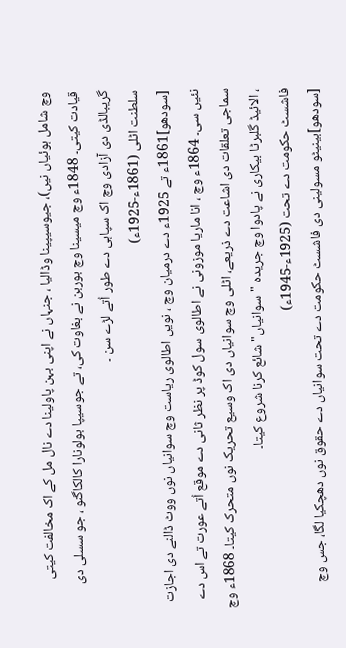وچ شامل ہوئیاں نيں)، جیوسیپینا وڈالیا ، جنہاں نے اپنی بہن پاولینا دے نال مل کے اک مخالفت کيتی قیادت کيتی۔ 1848ء وچ میسینا وچ بوربن نے بغاوت کی، تے جوسیپا بولونارا کالکاگنو ، جو سسلی دی گریبالڈی دی آزادی وچ اک سپاہی دے طور اُتے لڑے سن ۔
سلطنت اٹلی (1861ء-1925ء)
[سودھو]1861ء تے 1925ء دے درمیان وچ ، نويں اطالوی ریاست وچ سوانیاں نوں ووٹ ڈالنے دی اجازت نئيں سی۔ 1864ء وچ ، انا ماریا موزونی نے اطالوی سول کوڈ پر نظر ثانی دے موقع اُتے عورت تے اس دے سماجی تعلقات دی اشاعت دے ذریعے، اٹلی وچ سوانیاں دی اک وسیع تحریک نوں متحرک کيتا۔ 1868ء وچ ، الائیڈ گلبرٹا بیکاری نے پادوا وچ جریدہ "سوانیاں" شائع کرنا شروع کيتا۔
فاشسٹ حکومت دے تحت (1925ء-1945ء)
[سودھو]بینیٹو مسولینی دی فاشسٹ حکومت دے تحت سوانیاں دے حقوق نوں دھچکيا لگا، جس وچ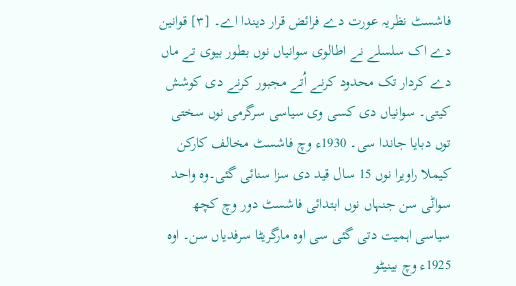فاشسٹ نظریہ عورت دے فرائض قرار دیندا اے۔ [۳] قوانین دے اک سلسلے نے اطالوی سوانیاں نوں بطور بیوی تے ماں دے کردار تک محدود کرنے اُتے مجبور کرنے دی کوشش کيتی۔ سوانیاں دی کسی وی سیاسی سرگرمی نوں سختی توں دبایا جاندا سی۔ 1930ء وچ فاشسٹ مخالف کارکن کیملا راویرا نوں 15 سال قید دی سزا سنائی گئی۔وہ واحد سواݨی سن جنہاں نوں ابتدائی فاشسٹ دور وچ کچھ سیاسی اہمیت دتی گئی سی اوہ مارگریٹا سرفدیاں سن۔ اوہ 1925ء وچ بینیٹو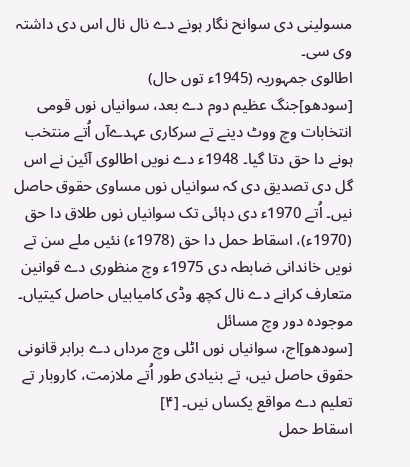مسولینی دی سوانح نگار ہونے دے نال نال اس دی داشتہ وی سی۔
اطالوی جمہوریہ (1945ء توں حال)
[سودھو]جنگ عظیم دوم دے بعد، سوانیاں نوں قومی انتخابات وچ ووٹ دینے تے سرکاری عہدےآں اُتے منتخب ہونے دا حق دتا گیا۔ 1948ء دے نويں اطالوی آئین نے اس گل دی تصدیق دی کہ سوانیاں نوں مساوی حقوق حاصل نيں۔ اُتے 1970ء دی دہائی تک سوانیاں نوں طلاق دا حق (1970ء)، اسقاط حمل دا حق (1978ء) نئيں ملے سن تے نويں خاندانی ضابطہ دی 1975ء وچ منظوری دے قوانین متعارف کرانے دے نال کچھ وڈی کامیابیاں حاصل کیتیاں۔
موجودہ دور وچ مسائل
[سودھو]اج، سوانیاں نوں اٹلی وچ مرداں دے برابر قانونی حقوق حاصل نيں، تے بنیادی طور اُتے ملازمت، کاروبار تے تعلیم دے مواقع یکساں نيں۔ [۴]
اسقاط حمل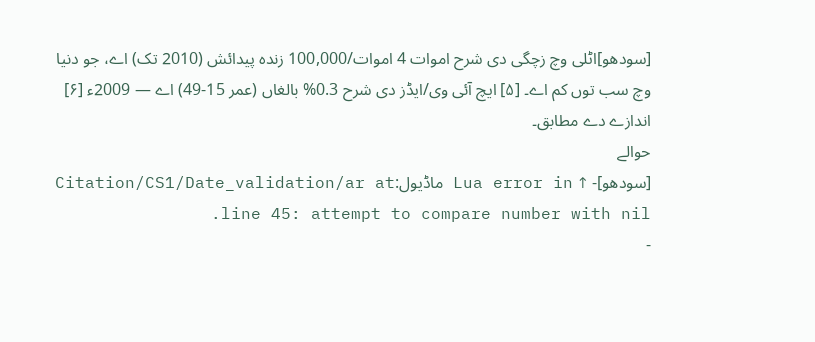[سودھو]اٹلی وچ زچگی دی شرح اموات 4 اموات/100,000 زندہ پیدائش (2010 تک) اے، جو دنیا وچ سب توں کم اے۔ [۵] ایچ آئی وی/ایڈز دی شرح 0.3% بالغاں (عمر 15-49) اے — 2009ء [۶] اندازے دے مطابق۔
حوالے
[سودھو]- ↑ Lua error in ماڈیول:Citation/CS1/Date_validation/ar at line 45: attempt to compare number with nil.
-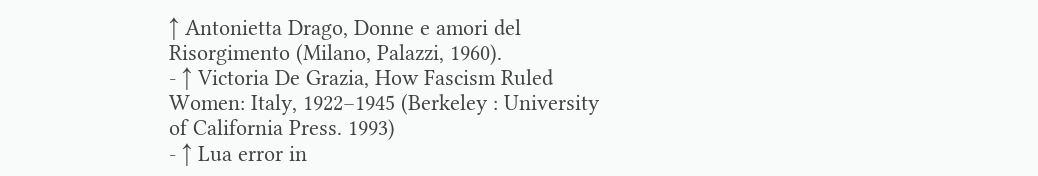↑ Antonietta Drago, Donne e amori del Risorgimento (Milano, Palazzi, 1960).
- ↑ Victoria De Grazia, How Fascism Ruled Women: Italy, 1922–1945 (Berkeley : University of California Press. 1993)
- ↑ Lua error in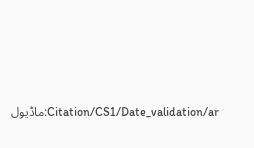ماڈیول:Citation/CS1/Date_validation/ar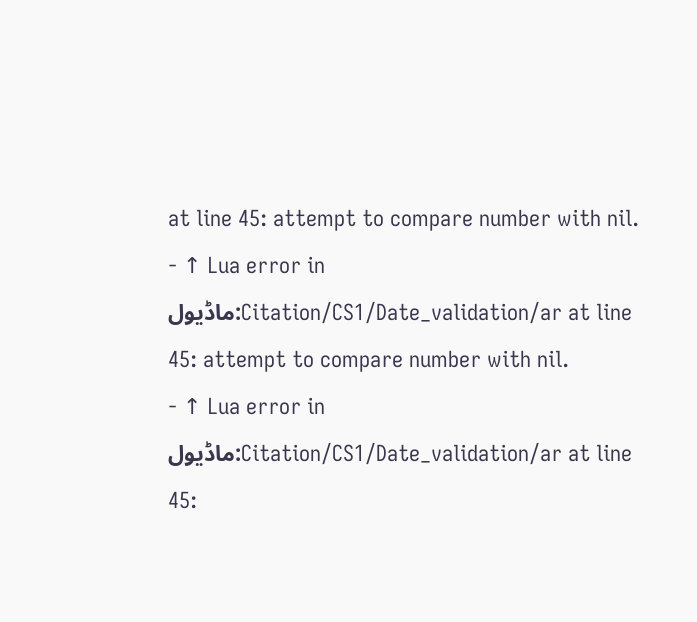at line 45: attempt to compare number with nil.
- ↑ Lua error in ماڈیول:Citation/CS1/Date_validation/ar at line 45: attempt to compare number with nil.
- ↑ Lua error in ماڈیول:Citation/CS1/Date_validation/ar at line 45: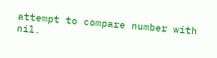attempt to compare number with nil.